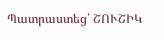Պատրաստեց՝ ՇՈՒՇԻԿ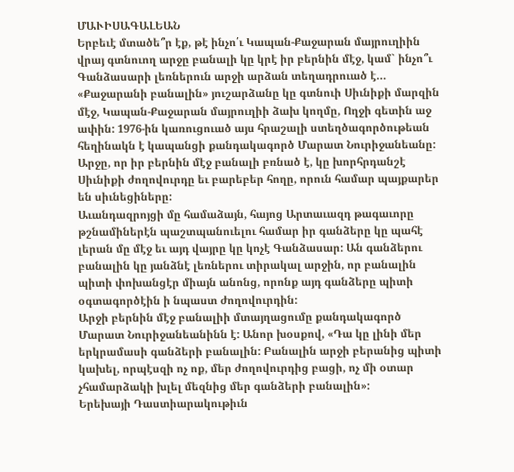ՄԱՒԻՍԱԳԱԼԵԱՆ
Երբեւէ մտածե՞ր էք, թէ ինչո՛ւ Կապան-Քաջարան մայրուղիին վրայ գտնուող արջը բանալի կը կրէ իր բերնին մէջ, կամ` ինչո՞ւ Գանձասարի լեռներուն արջի արձան տեղադրուած է…
«Քաջարանի բանալին» յուշարձանը կը գտնուի Սիւնիքի մարզին մէջ, Կապան-Քաջարան մայրուղիի ձախ կողմը, Ողջի գետին աջ ափին: 1976-ին կառուցուած այս հրաշալի ստեղծագործութեան հեղինակն է կապանցի քանդակագործ Մարատ Նուրիջանեանը:
Արջը, որ իր բերնին մէջ բանալի բռնած է, կը խորհրդանշէ Սիւնիքի ժողովուրդը եւ բարեբեր հողը, որուն համար պայքարեր են սիւնեցիները:
Աւանդազրոյցի մը համաձայն, հայոց Արտաւազդ թագաւորը թշնամիներէն պաշտպանուելու համար իր գանձերը կը պահէ լերան մը մէջ եւ այդ վայրը կը կոչէ Գանձասար: Ան գանձերու բանալին կը յանձնէ լեռներու տիրակալ արջին, որ բանալին պիտի փոխանցէր միայն անոնց, որոնք այդ գանձերը պիտի օգտագործէին ի նպաստ ժողովուրդին:
Արջի բերնին մէջ բանալիի մտայղացումը քանդակագործ Մարատ Նուրիջանեանինն է: Անոր խօսքով, «Դա կը լինի մեր երկրամասի գանձերի բանալին: Բանալին արջի բերանից պիտի կախել, որպէսզի ոչ ոք, մեր ժողովուրդից բացի, ոչ մի օտար չհամարձակի խլել մեզնից մեր գանձերի բանալին»:
Երեխայի Դաստիարակութիւն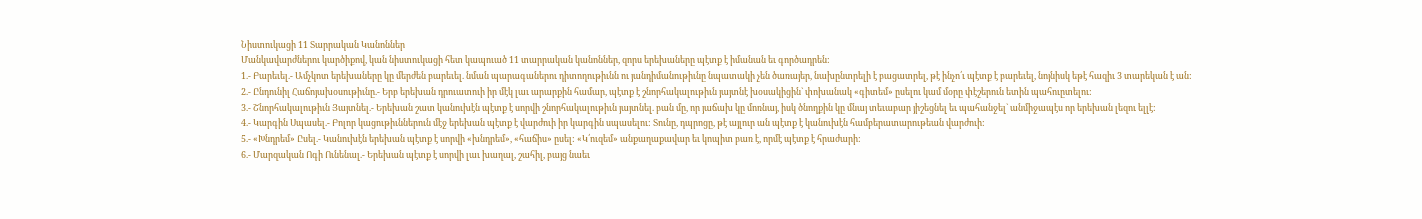Նիստուկացի 11 Տարրական Կանոններ
Մանկավարժներու կարծիքով, կան նիստուկացի հետ կապուած 11 տարրական կանոններ, զորս երեխաները պէտք է իմանան եւ գործադրեն:
1.- Բարեւել.- Ամչկոտ երեխաները կը մերժեն բարեւել. նման պարագաներու դիտողութիւնն ու յանդիմանութիւնը նպատակի չեն ծառայեր, նախընտրելի է բացատրել, թէ ինչո՛ւ պէտք է բարեւել, նոյնիսկ եթէ հազիւ 3 տարեկան է ան:
2.- Ընդունիլ Հաճոյախօսութիւնը.- Երբ երեխան դրուատուի իր մէկ լաւ արարքին համար, պէտք է շնորհակալութիւն յայտնէ խօսակիցին` փոխանակ «գիտեմ» ըսելու կամ մօրը փէշերուն ետին պահուըտելու:
3.- Շնորհակալութիւն Յայտնել.- Երեխան շատ կանուխէն պէտք է սորվի շնորհակալութիւն յայտնել. բան մը, որ յաճախ կը մոռնայ, իսկ ծնողքին կը մնայ տեւաբար յիշեցնել եւ պահանջել` անմիջապէս որ երեխան լեզու ելլէ:
4.- Կարգին Սպասել.- Բոլոր կացութիւններուն մէջ երեխան պէտք է վարժուի իր կարգին սպասելու: Տունը, դպրոցը, թէ այլուր ան պէտք է կանուխէն համբերատարութեան վարժուի:
5.- «Խնդրեմ» Ըսել.- Կանուխէն երեխան պէտք է սորվի «խնդրեմ», «հաճիս» ըսել: «Կ՛ուզեմ» անքաղաքավար եւ կոպիտ բառ է, որմէ պէտք է հրաժարի:
6.- Մարզական Ոգի Ունենալ.- Երեխան պէտք է սորվի լաւ խաղալ, շահիլ, բայց նաեւ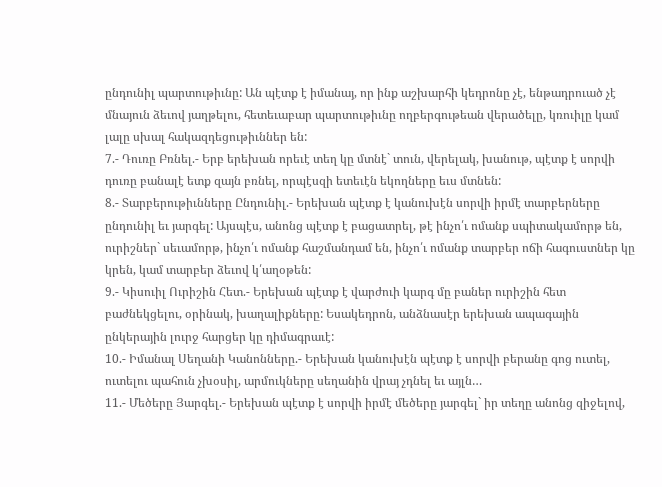ընդունիլ պարտութիւնը: Ան պէտք է իմանայ, որ ինք աշխարհի կեդրոնը չէ, ենթադրուած չէ մնայուն ձեւով յաղթելու, հետեւաբար պարտութիւնը ողբերգութեան վերածելը, կռուիլը կամ լալը սխալ հակազդեցութիւններ են:
7.- Դուռը Բռնել.- Երբ երեխան որեւէ տեղ կը մտնէ` տուն, վերելակ, խանութ, պէտք է սորվի դուռը բանալէ ետք զայն բռնել, որպէսզի ետեւէն եկողները եւս մտնեն:
8.- Տարբերութիւնները Ընդունիլ.- Երեխան պէտք է կանուխէն սորվի իրմէ տարբերները ընդունիլ եւ յարգել: Այսպէս, անոնց պէտք է բացատրել, թէ ինչո՛ւ ոմանք սպիտակամորթ են, ուրիշներ` սեւամորթ, ինչո՛ւ ոմանք հաշմանդամ են, ինչո՛ւ ոմանք տարբեր ոճի հագուստներ կը կրեն, կամ տարբեր ձեւով կ՛աղօթեն:
9.- Կիսուիլ Ուրիշին Հետ.- Երեխան պէտք է վարժուի կարգ մը բաներ ուրիշին հետ բաժնեկցելու, օրինակ, խաղալիքները: Եսակեդրոն, անձնասէր երեխան ապագային ընկերային լուրջ հարցեր կը դիմագրաւէ:
10.- Իմանալ Սեղանի Կանոնները.- Երեխան կանուխէն պէտք է սորվի բերանը գոց ուտել, ուտելու պահուն չխօսիլ, արմուկները սեղանին վրայ չդնել եւ այլն…
11.- Մեծերը Յարգել.- Երեխան պէտք է սորվի իրմէ մեծերը յարգել` իր տեղը անոնց զիջելով,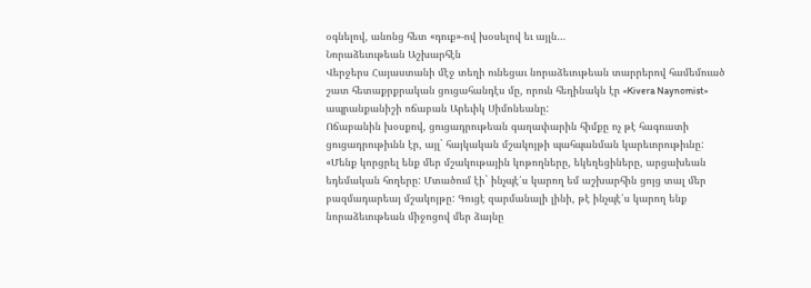օգնելով, անոնց հետ «դուք»-ով խօսելով եւ այլն…
Նորաձեւութեան Աշխարհէն
Վերջերս Հայաստանի մէջ տեղի ունեցաւ նորաձեւութեան տարրերով համեմուած շատ հետաքրքրական ցուցահանդէս մը, որուն հեղինակն էր «Kivera Naynomist» ապրանքանիշի ոճաբան Արեւիկ Սիմոնեանը:
Ոճաբանին խօսքով, ցուցադրութեան գաղափարին հիմքը ոչ թէ հագուստի ցուցադրութիւնն էր, այլ` հայկական մշակոյթի պահպանման կարեւորութիւնը:
«Մենք կորցրել ենք մեր մշակութային կոթողները, եկեղեցիները, արցախեան եդեմական հողերը: Մտածում էի` ինչպէ՛ս կարող եմ աշխարհին ցոյց տալ մեր բազմադարեայ մշակոյթը: Գուցէ զարմանալի լինի, թէ ինչպէ՛ս կարող ենք նորաձեւութեան միջոցով մեր ձայնը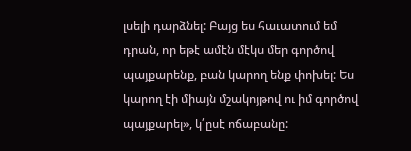լսելի դարձնել: Բայց ես հաւատում եմ դրան, որ եթէ ամէն մէկս մեր գործով պայքարենք, բան կարող ենք փոխել: Ես կարող էի միայն մշակոյթով ու իմ գործով պայքարել», կ՛ըսէ ոճաբանը: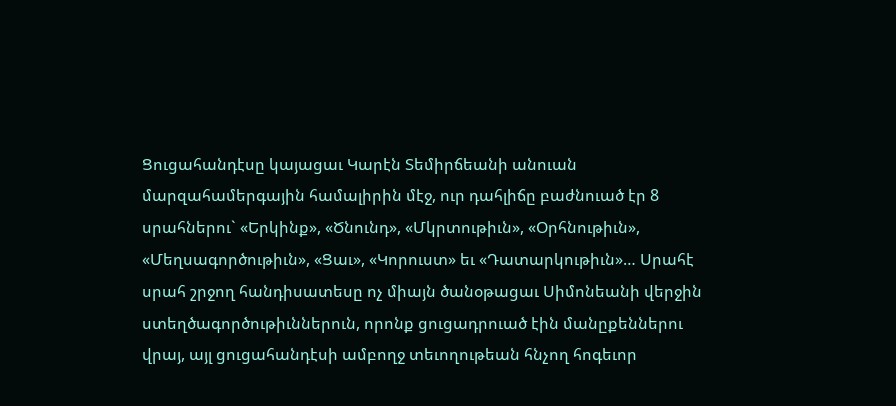Ցուցահանդէսը կայացաւ Կարէն Տեմիրճեանի անուան մարզահամերգային համալիրին մէջ, ուր դահլիճը բաժնուած էր 8 սրահներու` «Երկինք», «Ծնունդ», «Մկրտութիւն», «Օրհնութիւն», «Մեղսագործութիւն», «Ցաւ», «Կորուստ» եւ «Դատարկութիւն»… Սրահէ սրահ շրջող հանդիսատեսը ոչ միայն ծանօթացաւ Սիմոնեանի վերջին ստեղծագործութիւններուն, որոնք ցուցադրուած էին մանըքեններու վրայ, այլ ցուցահանդէսի ամբողջ տեւողութեան հնչող հոգեւոր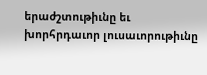երաժշտութիւնը եւ խորհրդաւոր լուսաւորութիւնը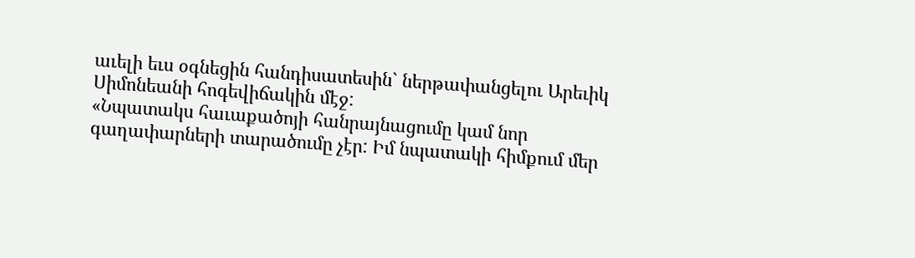աւելի եւս օգնեցին հանդիսատեսին` ներթափանցելու Արեւիկ Սիմոնեանի հոգեվիճակին մէջ:
«Նպատակս հաւաքածոյի հանրայնացումը կամ նոր գաղափարների տարածումը չէր: Իմ նպատակի հիմքում մեր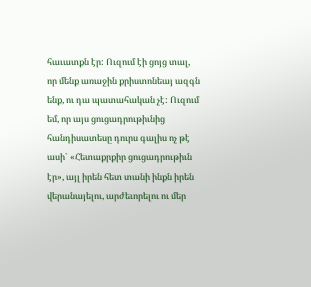հաւատքն էր: Ուզում էի ցոյց տալ, որ մենք առաջին քրիստոնեայ ազգն ենք, ու դա պատահական չէ: Ուզում եմ, որ այս ցուցադրութիւնից հանդիսատեսը դուրս գալիս ոչ թէ ասի` «Հետաքրքիր ցուցադրութիւն էր», այլ իրեն հետ տանի ինքն իրեն վերանայելու, արժեւորելու ու մեր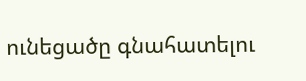ունեցածը գնահատելու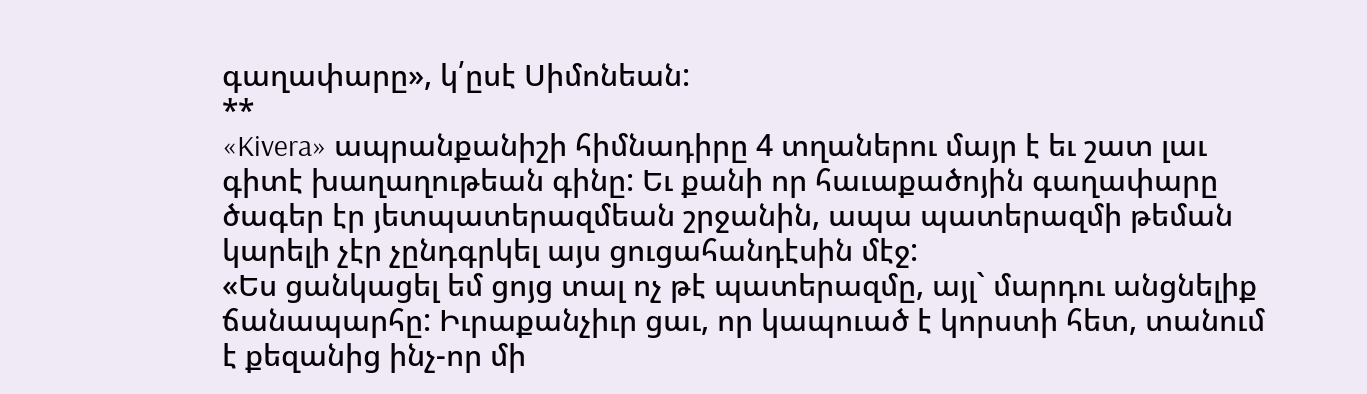գաղափարը», կ՛ըսէ Սիմոնեան:
**
«Kivera» ապրանքանիշի հիմնադիրը 4 տղաներու մայր է եւ շատ լաւ գիտէ խաղաղութեան գինը: Եւ քանի որ հաւաքածոյին գաղափարը ծագեր էր յետպատերազմեան շրջանին, ապա պատերազմի թեման կարելի չէր չընդգրկել այս ցուցահանդէսին մէջ:
«Ես ցանկացել եմ ցոյց տալ ոչ թէ պատերազմը, այլ` մարդու անցնելիք ճանապարհը: Իւրաքանչիւր ցաւ, որ կապուած է կորստի հետ, տանում է քեզանից ինչ-որ մի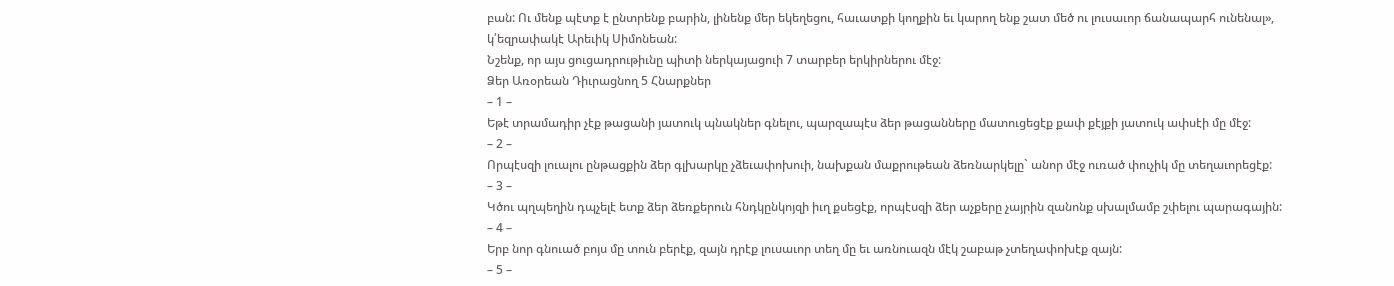բան: Ու մենք պէտք է ընտրենք բարին, լինենք մեր եկեղեցու, հաւատքի կողքին եւ կարող ենք շատ մեծ ու լուսաւոր ճանապարհ ունենալ», կ՛եզրափակէ Արեւիկ Սիմոնեան:
Նշենք, որ այս ցուցադրութիւնը պիտի ներկայացուի 7 տարբեր երկիրներու մէջ:
Ձեր Առօրեան Դիւրացնող 5 Հնարքներ
– 1 –
Եթէ տրամադիր չէք թացանի յատուկ պնակներ գնելու, պարզապէս ձեր թացանները մատուցեցէք քափ քէյքի յատուկ ափսէի մը մէջ:
– 2 –
Որպէսզի լուալու ընթացքին ձեր գլխարկը չձեւափոխուի, նախքան մաքրութեան ձեռնարկելը` անոր մէջ ուռած փուչիկ մը տեղաւորեցէք:
– 3 –
Կծու պղպեղին դպչելէ ետք ձեր ձեռքերուն հնդկընկոյզի իւղ քսեցէք, որպէսզի ձեր աչքերը չայրին զանոնք սխալմամբ շփելու պարագային:
– 4 –
Երբ նոր գնուած բոյս մը տուն բերէք, զայն դրէք լուսաւոր տեղ մը եւ առնուազն մէկ շաբաթ չտեղափոխէք զայն:
– 5 –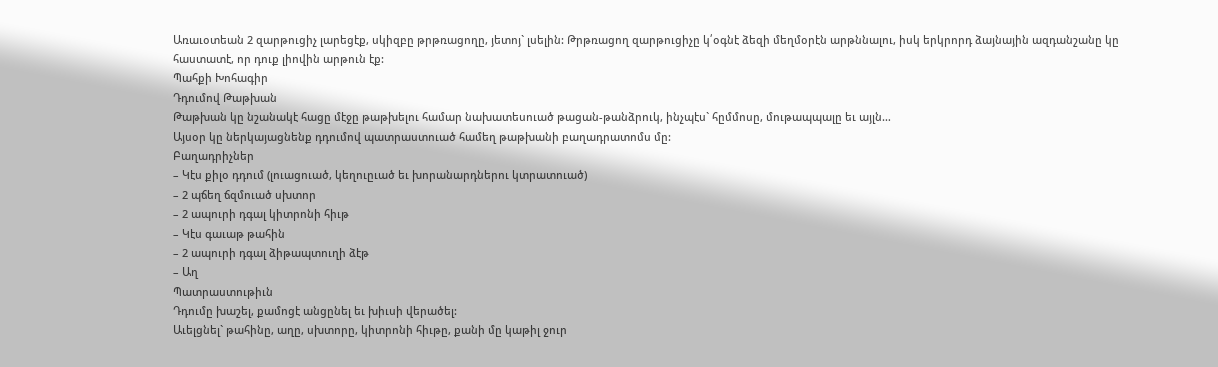Առաւօտեան 2 զարթուցիչ լարեցէք, սկիզբը թրթռացողը, յետոյ` լսելին: Թրթռացող զարթուցիչը կ՛օգնէ ձեզի մեղմօրէն արթննալու, իսկ երկրորդ ձայնային ազդանշանը կը հաստատէ, որ դուք լիովին արթուն էք:
Պահքի Խոհագիր
Դդումով Թաթխան
Թաթխան կը նշանակէ հացը մէջը թաթխելու համար նախատեսուած թացան-թանձրուկ, ինչպէս` հըմմոսը, մութապպալը եւ այլն…
Այսօր կը ներկայացնենք դդումով պատրաստուած համեղ թաթխանի բաղադրատոմս մը:
Բաղադրիչներ
– Կէս քիլօ դդում (լուացուած, կեղուըւած եւ խորանարդներու կտրատուած)
– 2 պճեղ ճզմուած սխտոր
– 2 ապուրի դգալ կիտրոնի հիւթ
– Կէս գաւաթ թահին
– 2 ապուրի դգալ ձիթապտուղի ձէթ
– Աղ
Պատրաստութիւն
Դդումը խաշել, քամոցէ անցընել եւ խիւսի վերածել:
Աւելցնել` թահինը, աղը, սխտորը, կիտրոնի հիւթը, քանի մը կաթիլ ջուր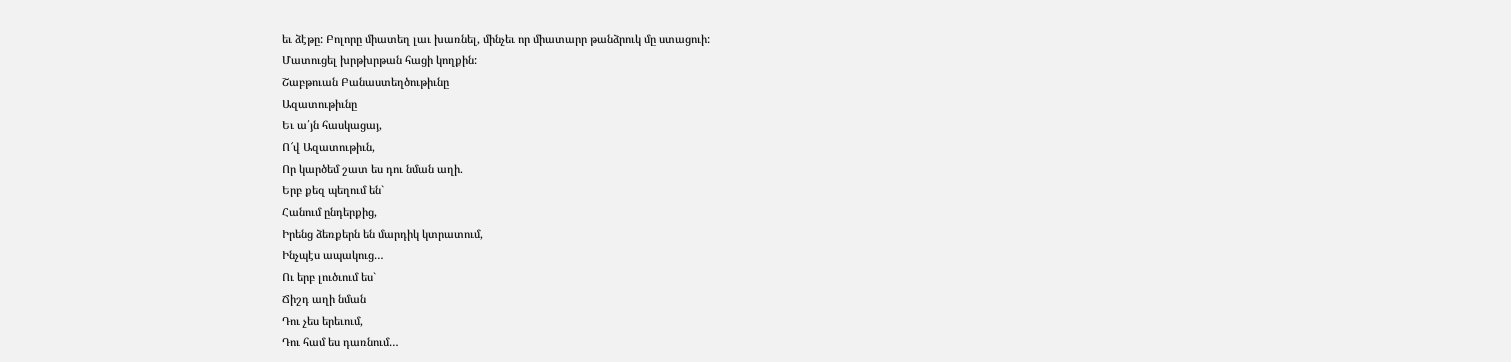եւ ձէթը: Բոլորը միատեղ լաւ խառնել, մինչեւ որ միատարր թանձրուկ մը ստացուի:
Մատուցել խրթխրթան հացի կողքին:
Շաբթուան Բանաստեղծութիւնը
Ազատութիւնը
Եւ ա՛յն հասկացայ,
Ո՜վ Ազատութիւն,
Որ կարծեմ շատ ես դու նման աղի.
Երբ քեզ պեղում են`
Հանում ընդերքից,
Իրենց ձեռքերն են մարդիկ կտրատում,
Ինչպէս ապակուց…
Ու երբ լուծւում ես`
Ճիշդ աղի նման
Դու չես երեւում,
Դու համ ես դառնում…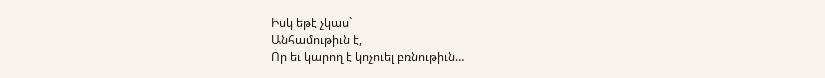Իսկ եթէ չկաս`
Անհամութիւն է,
Որ եւ կարող է կոչուել բռնութիւն…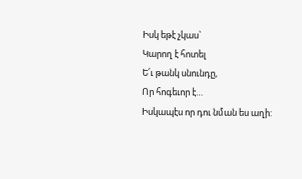Իսկ եթէ չկաս`
Կարող է հոտել
Ե՛ւ թանկ սնունդը,
Որ հոգեւոր է…
Իսկապէս որ դու նման ես աղի: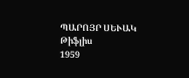ՊԱՐՈՅՐ ՍԵՒԱԿ
Թիֆլիս
1959